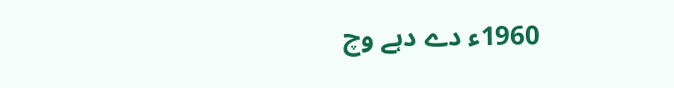1960ء دے دہے وچ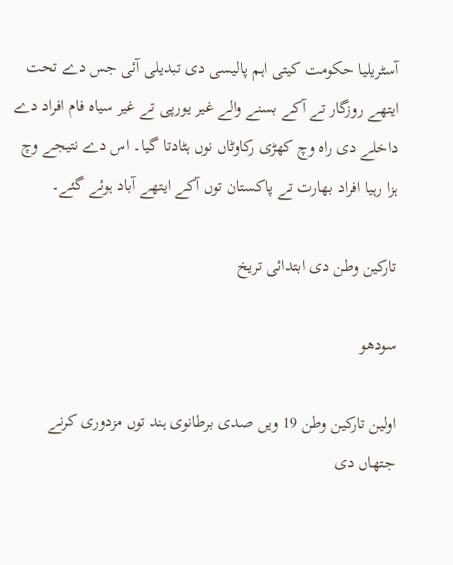آسٹریلیا حکومت کیتی اہم پالیسی دی تبدیلی آئی جس دے تحت ایتھے روزگار تے آکے بسنے والے غیر یورپی تے غیر سیاہ فام افراد دے داخلے دی راہ وچ کھڑی رکاوٹاں نوں ہٹادتا گیا۔ اس دے نتیجے وچ ہزا رہیا افراد بھارت تے پاکستان توں آکے ایتھے آباد ہوئے گئے۔

تارکین وطن دی ابتدائی تریخ

سودھو

اولین تارکین وطن 19 ويں صدی برطانوی ہند توں مزدوری کرنے جتھاں دی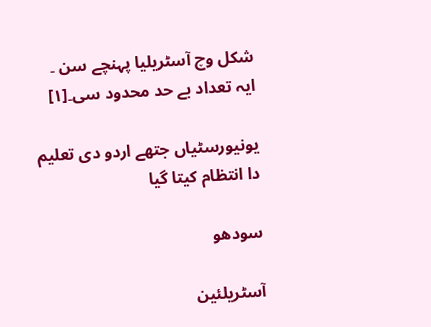شکل وچ آسٹریلیا پہنچے سن ۔ ایہ تعداد بے حد محدود سی۔[۱]

یونیورسٹیاں جتھے اردو دی تعلیم دا انتظام کيتا گیا

سودھو

آسٹریلئین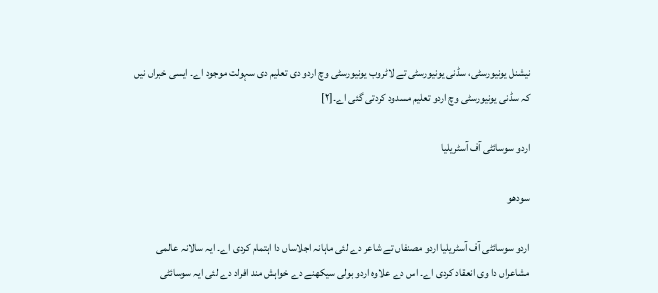نیشنل یونیورسٹی، سڈنی یونیورسٹی تے لاٹروب یونیورسٹی وچ اردو دی تعلیم دی سہولت موجود اے۔ ایسی خبراں نيں کہ سڈنی یونیورسٹی وچ اردو تعلیم مسدود کردتی گئی اے۔[۲]

اردو سوسائٹی آف آسٹریلیا

سودھو

اردو سوسائٹی آف آسٹریلیا اردو مصنفاں تے شاعر دے لئی ماہانہ اجلاساں دا اہتمام کردی اے۔ ایہ سالانہ عالمی مشاعراں دا وی انعقاد کردی اے۔ اس دے علاوہ اردو بولی سیکھنے دے خواہش مند افراد دے لئی ایہ سوسائٹی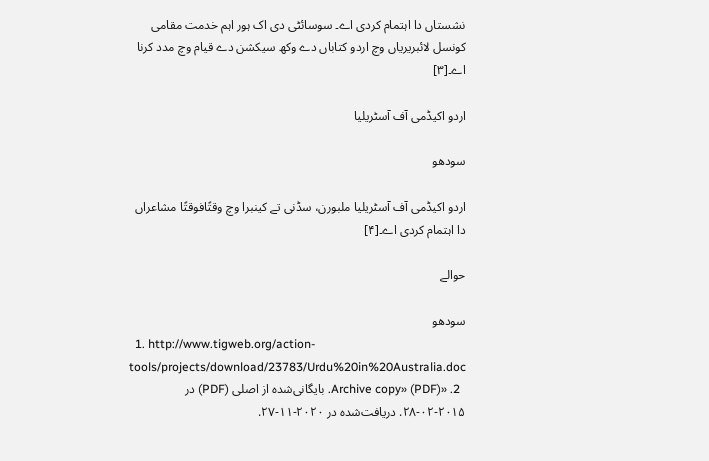نشستاں دا اہتمام کردی اے۔ سوسائٹی دی اک ہور اہم خدمت مقامی کونسل لائبریریاں وچ اردو کتاباں دے وکھ سیکشن دے قیام وچ مدد کرنا اے۔[۳]

اردو اکیڈمی آف آسٹریلیا

سودھو

اردو اکیڈمی آف آسٹریلیا ملبورن، سڈنی تے کینبرا وچ وقتًافوقتًا مشاعراں دا اہتمام کردی اے۔[۴]

حوالے

سودھو
  1. http://www.tigweb.org/action-tools/projects/download/23783/Urdu%20in%20Australia.doc
  2. «Archive copy» (PDF). بایگانی‌شده از اصلی (PDF) در ۲۰۱۵-۰۲-۲۸. دریافت‌شده در ۲۰۲۰-۱۱-۲۷.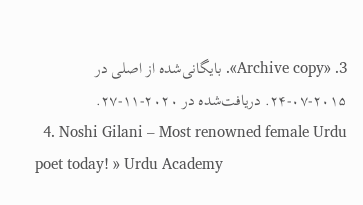3. «Archive copy». بایگانی‌شده از اصلی در ۲۰۱۵-۰۷-۲۴. دریافت‌شده در ۲۰۲۰-۱۱-۲۷.
  4. Noshi Gilani – Most renowned female Urdu poet today! » Urdu Academy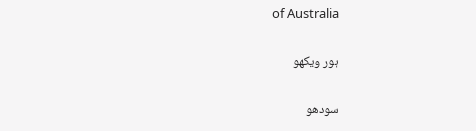of Australia

ہور ویکھو

سودھو